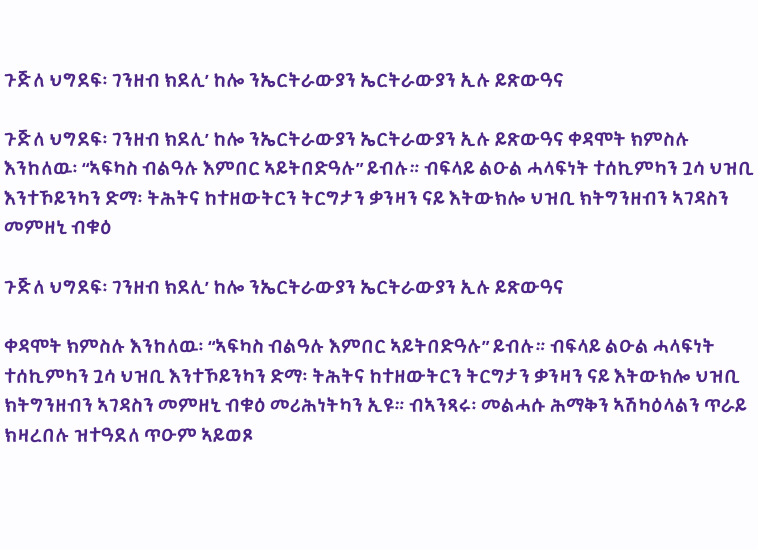ጉጅለ ህግደፍ፡ ገንዘብ ክደሊ’ ከሎ ንኤርትራውያን ኤርትራውያን ኢሉ ይጽውዓና

ጉጅለ ህግደፍ፡ ገንዘብ ክደሊ’ ከሎ ንኤርትራውያን ኤርትራውያን ኢሉ ይጽውዓና ቀዳሞት ክምስሉ እንከለዉ፡ “ኣፍካስ ብልዓሉ እምበር ኣይትበድዓሉ” ይብሉ። ብፍላይ ልዑል ሓላፍነት ተሰኪምካን ጓሳ ህዝቢ እንተኾይንካን ድማ፡ ትሕትና ከተዘውትርን ትርግታን ቃንዛን ናይ እትውክሎ ህዝቢ ክትግንዘብን ኣገዳስን መምዘኒ ብቁዕ

ጉጅለ ህግደፍ፡ ገንዘብ ክደሊ’ ከሎ ንኤርትራውያን ኤርትራውያን ኢሉ ይጽውዓና

ቀዳሞት ክምስሉ እንከለዉ፡ “ኣፍካስ ብልዓሉ እምበር ኣይትበድዓሉ” ይብሉ። ብፍላይ ልዑል ሓላፍነት ተሰኪምካን ጓሳ ህዝቢ እንተኾይንካን ድማ፡ ትሕትና ከተዘውትርን ትርግታን ቃንዛን ናይ እትውክሎ ህዝቢ ክትግንዘብን ኣገዳስን መምዘኒ ብቁዕ መሪሕነትካን ኢዩ። ብኣንጻሩ፡ መልሓሱ ሕማቅን ኣሽካዕላልን ጥራይ ክዛረበሉ ዝተዓደለ ጥዑም ኣይወጾ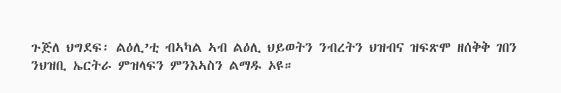ጉጅለ ህግደፍ፡ ልዕሊ’ቲ ብኣካል ኣብ ልዕሊ ህይወትን ንብረትን ህዝብና ዝፍጽሞ ዘሰቅቅ ገበን ንህዝቢ ኤርትራ ምዝላፍን ምንእኣስን ልማዱ ኦዩ።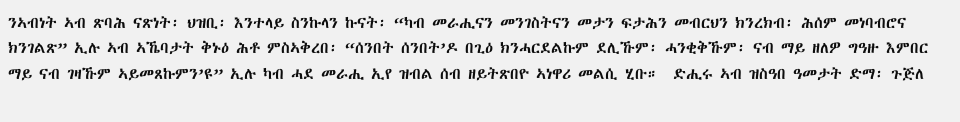ንኣብነት ኣብ ጽባሕ ናጽነት፡ ህዝቢ፡ እንተላይ ስንኩላን ኩናት፡ “ካብ መራሒናን መንገስትናን መታን ፍታሕን መብርህን ክንረክብ፡ ሕሰም መነባብሮና ክንገልጽ” ኢሉ ኣብ ኣኼባታት ቅኑዕ ሕቶ ምስኣቅረበ፡ “ሰንበት ሰንበት’ዶ በጊዕ ክንሓርደልኩም ደሊኹም፡ ሓንቂቅኹም፡ ናብ ማይ ዘለዎ ግዓዙ እምበር ማይ ናብ ገዛኹም ኣይመጸኩምን’ዩ” ኢሉ ካብ ሓደ መራሒ ኢየ ዝብል ሰብ ዘይትጽበዮ ኣነዋሪ መልሲ ሂቡ።  ድሒሩ ኣብ ዝስዓበ ዓመታት ድማ፡ ጉጅለ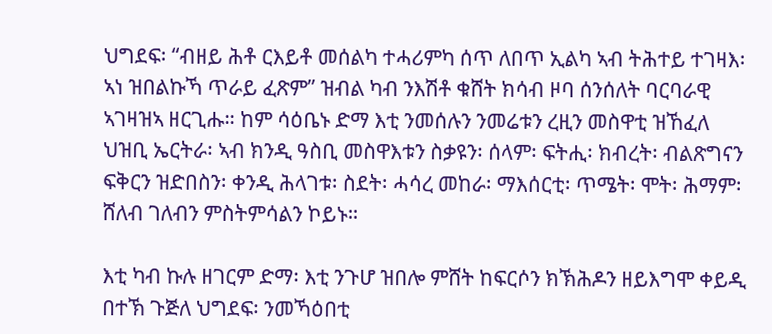ህግደፍ፡ “ብዘይ ሕቶ ርእይቶ መሰልካ ተሓሪምካ ሰጥ ለበጥ ኢልካ ኣብ ትሕተይ ተገዛእ፡ ኣነ ዝበልኩኻ ጥራይ ፈጽም” ዝብል ካብ ንእሽቶ ቁሸት ክሳብ ዞባ ሰንሰለት ባርባራዊ ኣገዛዝኣ ዘርጊሑ። ከም ሳዕቤኑ ድማ እቲ ንመሰሉን ንመሬቱን ረዚን መስዋቲ ዝኸፈለ ህዝቢ ኤርትራ፡ ኣብ ክንዲ ዓስቢ መስዋእቱን ስቃዩን፡ ሰላም፡ ፍትሒ፡ ክብረት፡ ብልጽግናን ፍቅርን ዝድበስን፡ ቀንዲ ሕላገቱ፡ ስደት፡ ሓሳረ መከራ፡ ማእሰርቲ፡ ጥሜት፡ ሞት፡ ሕማም፡ ሸለብ ገለብን ምስትምሳልን ኮይኑ።

እቲ ካብ ኩሉ ዘገርም ድማ፡ እቲ ንጉሆ ዝበሎ ምሸት ከፍርሶን ክኽሕዶን ዘይእግሞ ቀይዲ በተኽ ጉጅለ ህግደፍ፡ ንመኻዕበቲ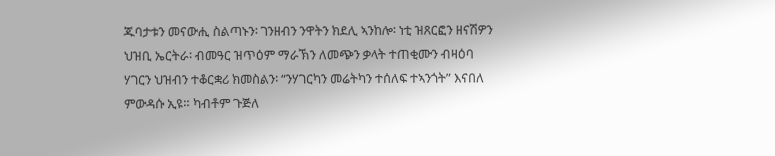ጁባታቱን መናውሒ ስልጣኑን፡ ገንዘብን ንዋትን ክደሊ ኣንከሎ፡ ነቲ ዝጸርፎን ዘናሽዎን ህዝቢ ኤርትራ፡ ብመዓር ዝጥዕም ማራኽን ለመጭን ቃላት ተጠቂሙን ብዛዕባ ሃገርን ህዝብን ተቆርቋሪ ክመስልን፡ “ንሃገርካን መሬትካን ተሰለፍ ተኣንጎት” እናበለ ምውዳሱ ኢዩ። ካብቶም ጉጅለ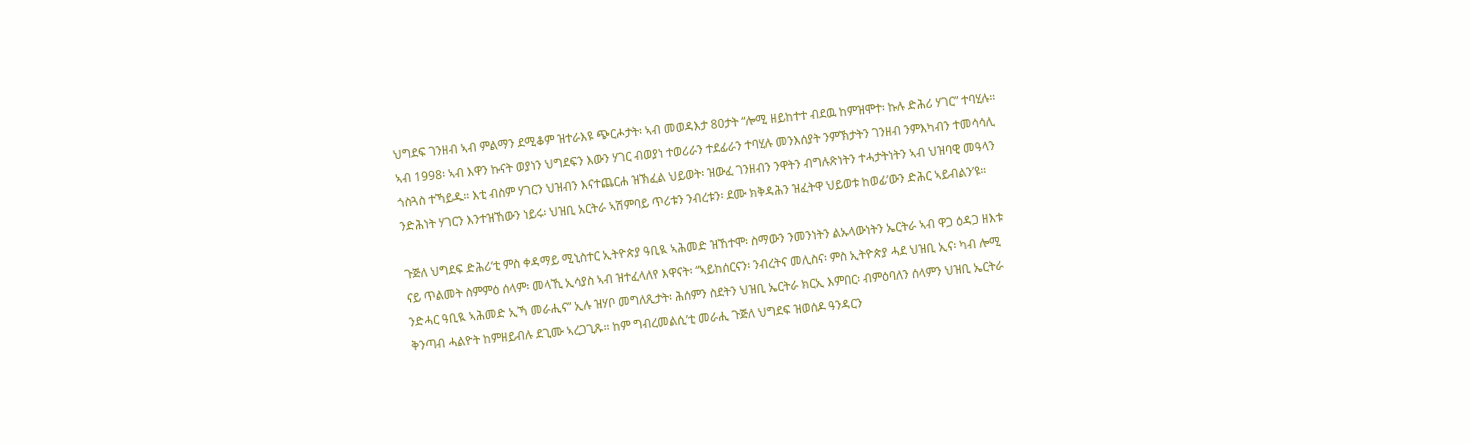ህግደፍ ገንዘብ ኣብ ምልማን ደሚቆም ዝተራእዩ ጭርሖታት፡ ኣብ መወዳእታ 80ታት “ሎሚ ዘይከተተ ብደዉ ከምዝሞተ፡ ኩሉ ድሕሪ ሃገር” ተባሂሉ። ኣብ 1998፡ ኣብ እዋን ኩናት ወያነን ህግደፍን እውን ሃገር ብወያነ ተወሪራን ተደፊራን ተባሂሉ መንእሰያት ንምኽታትን ገንዘብ ንምእካብን ተመሳሳሊ ጎስጓስ ተኻይዱ። እቲ ብስም ሃገርን ህዝብን እናተጨርሐ ዝኽፈል ህይወት፡ ዝውፈ ገንዘብን ንዋትን ብግሉጽነትን ተሓታትነትን ኣብ ህዝባዊ መዓላን ንድሕነት ሃገርን እንተዝኸውን ነይሩ፡ ህዝቢ አርትራ ኣሽምባይ ጥሪቱን ንብረቱን፡ ደሙ ክቅዳሕን ዝፈትዋ ህይወቱ ከወፊ’ውን ድሕር ኣይብልን’ዩ።

ጉጅለ ህግደፍ ድሕሪ’ቲ ምስ ቀዳማይ ሚኒስተር ኢትዮጵያ ዓቢዪ ኣሕመድ ዝኸተሞ፡ ስማውን ንመንነትን ልኡላውነትን ኤርትራ ኣብ ዋጋ ዕዳጋ ዘእቱ ናይ ጥልመት ስምምዕ ሰላም፡ መላኺ ኢሳያስ ኣብ ዝተፈላለየ እዋናት፡ “ኣይከሰርናን፡ ንብረትና መሊስና፡ ምስ ኢትዮጵያ ሓደ ህዝቢ ኢና፡ ካብ ሎሚ ንድሓር ዓቢዪ ኣሕመድ ኢኻ መራሒና” ኢሉ ዝሃቦ መግለጺታት፡ ሕሰምን ስደትን ህዝቢ ኤርትራ ክርኢ እምበር፡ ብምዕባለን ሰላምን ህዝቢ ኤርትራ ቅንጣብ ሓልዮት ከምዘይብሉ ደጊሙ ኣረጋጊጹ። ከም ግብረመልሲ’ቲ መራሒ ጉጅለ ህግደፍ ዝወሰዶ ዓንዳርን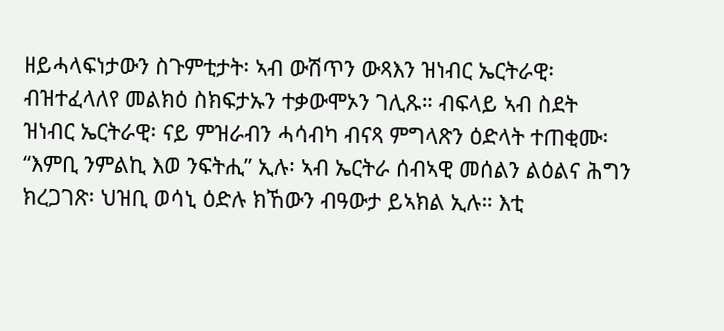ዘይሓላፍነታውን ስጉምቲታት፡ ኣብ ውሽጥን ውጻእን ዝነብር ኤርትራዊ፡ ብዝተፈላለየ መልክዕ ስክፍታኡን ተቃውሞኦን ገሊጹ። ብፍላይ ኣብ ስደት ዝነብር ኤርትራዊ፡ ናይ ምዝራብን ሓሳብካ ብናጻ ምግላጽን ዕድላት ተጠቂሙ፡ “እምቢ ንምልኪ እወ ንፍትሒ” ኢሉ፡ ኣብ ኤርትራ ሰብኣዊ መሰልን ልዕልና ሕግን ክረጋገጽ፡ ህዝቢ ወሳኒ ዕድሉ ክኸውን ብዓውታ ይኣክል ኢሉ። እቲ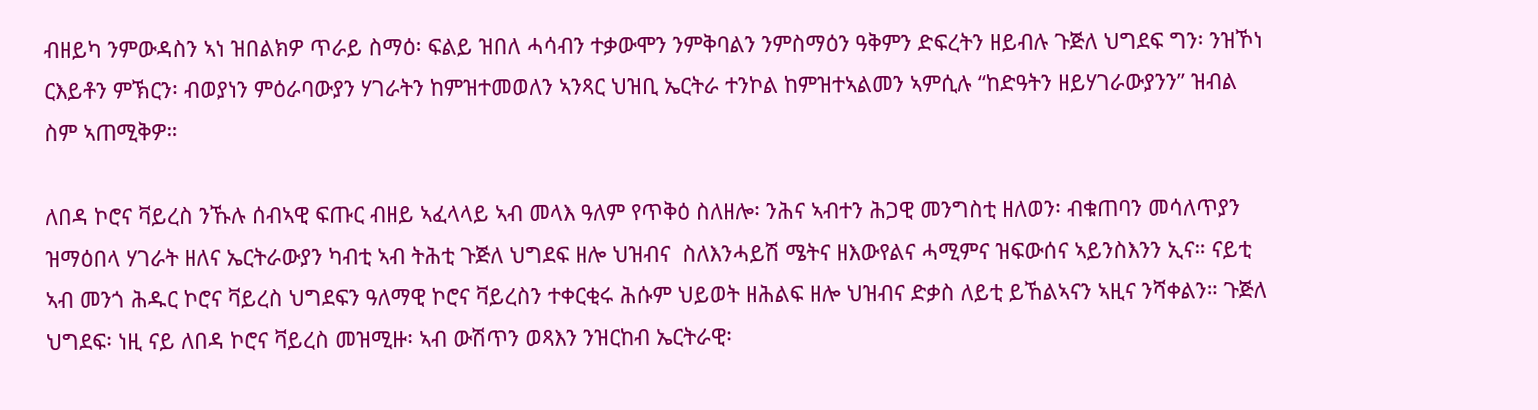ብዘይካ ንምውዳስን ኣነ ዝበልክዎ ጥራይ ስማዕ፡ ፍልይ ዝበለ ሓሳብን ተቃውሞን ንምቅባልን ንምስማዕን ዓቅምን ድፍረትን ዘይብሉ ጉጅለ ህግደፍ ግን፡ ንዝኾነ ርእይቶን ምኽርን፡ ብወያነን ምዕራባውያን ሃገራትን ከምዝተመወለን ኣንጻር ህዝቢ ኤርትራ ተንኮል ከምዝተኣልመን ኣምሲሉ “ከድዓትን ዘይሃገራውያንን” ዝብል ስም ኣጠሚቅዎ።

ለበዳ ኮሮና ቫይረስ ንኹሉ ሰብኣዊ ፍጡር ብዘይ ኣፈላላይ ኣብ መላእ ዓለም የጥቅዕ ስለዘሎ፡ ንሕና ኣብተን ሕጋዊ መንግስቲ ዘለወን፡ ብቁጠባን መሳለጥያን ዝማዕበላ ሃገራት ዘለና ኤርትራውያን ካብቲ ኣብ ትሕቲ ጉጅለ ህግደፍ ዘሎ ህዝብና  ስለእንሓይሽ ሜትና ዘእውየልና ሓሚምና ዝፍውሰና ኣይንስእንን ኢና። ናይቲ ኣብ መንጎ ሕዱር ኮሮና ቫይረስ ህግደፍን ዓለማዊ ኮሮና ቫይረስን ተቀርቂሩ ሕሱም ህይወት ዘሕልፍ ዘሎ ህዝብና ድቃስ ለይቲ ይኸልኣናን ኣዚና ንሻቀልን። ጉጅለ ህግደፍ፡ ነዚ ናይ ለበዳ ኮሮና ቫይረስ መዝሚዙ፡ ኣብ ውሽጥን ወጻእን ንዝርከብ ኤርትራዊ፡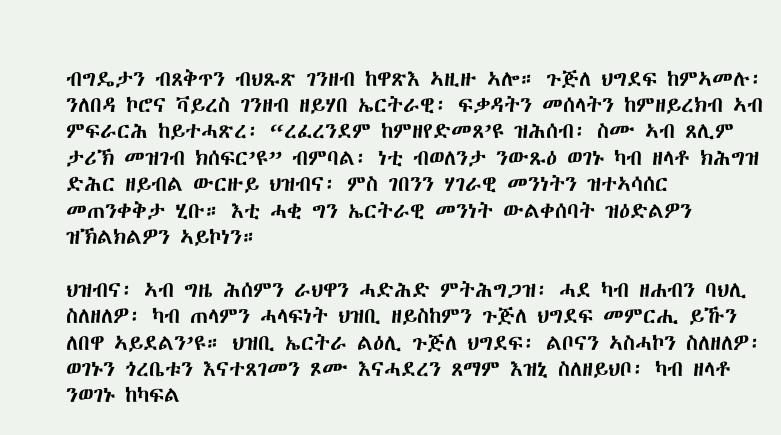ብግዴታን ብጸቅጥን ብህጹጽ ገንዘብ ከዋጽእ ኣዚዙ ኣሎ። ጉጅለ ህግደፍ ከምኣመሉ፡ ንለበዳ ኮሮና ቫይረስ ገንዘብ ዘይሃበ ኤርትራዊ፡ ፍቃዳትን መሰላትን ከምዘይረክብ ኣብ ምፍራርሕ ከይተሓጽረ፡ “ረፈረንደም ከምዘየድመጸ’ዩ ዝሕሰብ፡ ስሙ ኣብ ጸሊም ታሪኽ መዝገብ ክሰፍር’ዩ” ብምባል፡ ነቲ ብወለንታ ንውጹዕ ወገኑ ካብ ዘላቶ ክሕግዝ ድሕር ዘይብል ውርዙይ ህዝብና፡ ምስ ገበንን ሃገራዊ መንነትን ዝተኣሳሰር መጠንቀቅታ ሂቡ። እቲ ሓቂ ግን ኤርትራዊ መንነት ውልቀሰባት ዝዕድልዎን ዝኽልክልዎን ኣይኮነን።

ህዝብና፡ ኣብ ግዜ ሕሰምን ራህዋን ሓድሕድ ምትሕግጋዝ፡ ሓደ ካብ ዘሐብን ባህሊ ስለዘለዎ፡ ካብ ጠላምን ሓላፍነት ህዝቢ ዘይስከምን ጉጅለ ህግደፍ መምርሒ ይኹን ለበዋ ኣይደልን’ዩ። ህዝቢ ኤርትራ ልዕሊ ጉጅለ ህግደፍ፡ ልቦናን ኣስሓኮን ስለዘለዎ፡ ወገኑን ጎረቤቱን እናተጸገመን ጾሙ እናሓደረን ጸማም እዝኒ ስለዘይህቦ፡ ካብ ዘላቶ ንወገኑ ከካፍል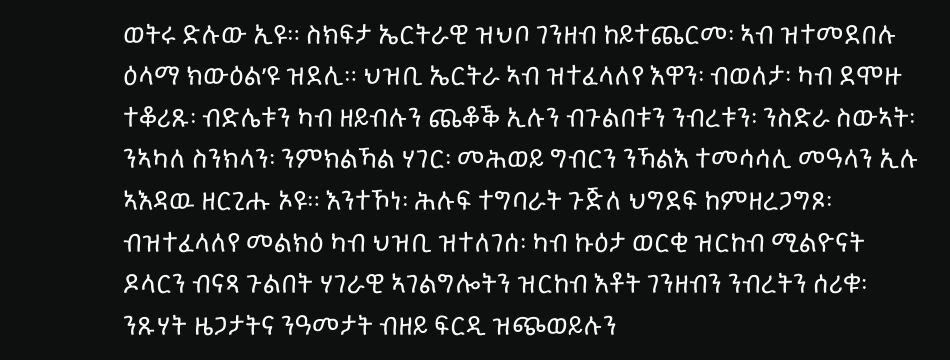ወትሩ ድሉው ኢዩ። ስክፍታ ኤርትራዊ ዝህቦ ገንዘብ ከይተጨርመ፡ ኣብ ዝተመደበሉ ዕላማ ክውዕል’ዩ ዝደሊ። ህዝቢ ኤርትራ ኣብ ዝተፈላለየ እዋን፡ ብወለታ፡ ካብ ደሞዙ ተቆሪጹ፡ ብድሌቱን ካብ ዘይብሉን ጨቆቕ ኢሉን ብጉልበቱን ንብረቱን፡ ንስድራ ስውኣት፡ ንኣካለ ስንክላን፡ ንምክልኻል ሃገር፡ መሕወይ ግብርን ንኻልእ ተመሳሳሊ መዓላን ኢሉ ኣእዳዉ ዘርጊሑ ኦዩ። እንተኾነ፡ ሕሉፍ ተግባራት ጉጅለ ህግደፍ ከምዘረጋግጾ፡ ብዝተፈላለየ መልክዕ ካብ ህዝቢ ዝተለገሰ፡ ካብ ኩዕታ ወርቂ ዝርከብ ሚልዮናት ዶላርን ብናጻ ጉልበት ሃገራዊ ኣገልግሎትን ዝርከብ እቶት ገንዘብን ንብረትን ሰሪቁ፡ ንጹሃት ዜጋታትና ንዓመታት ብዘይ ፍርዲ ዝጭወይሉን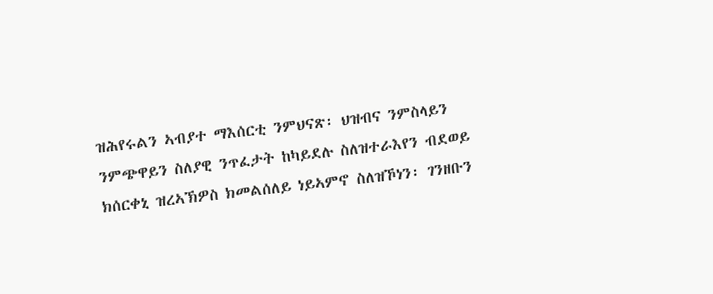ዝሕየሩልን ኣብያተ ማእሰርቲ ንምህናጽ፡ ህዝብና ንምስላይን ንምጭዋይን ስለያዊ ንጥፈታት ከካይደሉ ስለዝተራእየን ብደወይ ክሰርቀኒ ዝረኣኽዎስ ክመልሰለይ ነይኣምኖ ስለዝኾነን፡ ገንዘቡን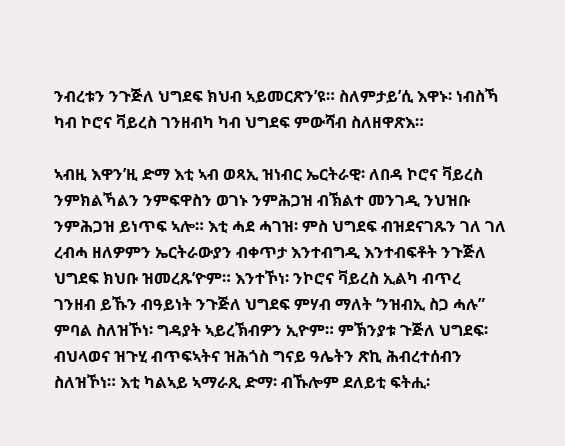ንብረቱን ንጉጅለ ህግደፍ ክህብ ኣይመርጽን’ዩ። ስለምታይ’ሲ እዋኑ፡ ነብስኻ ካብ ኮሮና ቫይረስ ገንዘብካ ካብ ህግደፍ ምውሻብ ስለዘዋጽእ።

ኣብዚ እዋን’ዚ ድማ እቲ ኣብ ወጻኢ ዝነብር ኤርትራዊ፡ ለበዳ ኮሮና ቫይረስ ንምክልኻልን ንምፍዋስን ወገኑ ንምሕጋዝ ብኽልተ መንገዲ ንህዝቡ ንምሕጋዝ ይነጥፍ ኣሎ። እቲ ሓደ ሓገዝ፡ ምስ ህግደፍ ብዝደናገጹን ገለ ገለ ረብሓ ዘለዎምን ኤርትራውያን ብቀጥታ እንተብግዲ እንተብፍቶት ንጉጅለ ህግደፍ ክህቡ ዝመረጹ’ዮም። እንተኾነ፡ ንኮሮና ቫይረስ ኢልካ ብጥረ ገንዘብ ይኹን ብዓይነት ንጉጅለ ህግደፍ ምሃብ ማለት ‘ንዝብኢ ስጋ ሓሉ” ምባል ስለዝኾነ፡ ግዳያት ኣይረኽብዎን ኢዮም። ምኽንያቱ ጉጅለ ህግደፍ፡ ብህላወና ዝጉሂ ብጥፍኣትና ዝሕጎስ ግናይ ዓሌትን ጽኪ ሕብረተሰብን ስለዝኾነ። እቲ ካልኣይ ኣማራጺ ድማ፡ ብኹሎም ደለይቲ ፍትሒ፡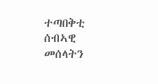ተጣበቅቲ ሰብኣዊ መሰላትን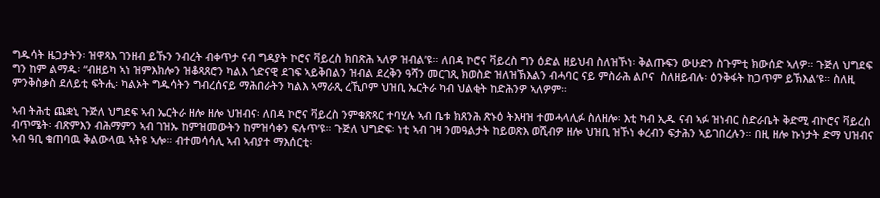ግዱሳት ዜጋታትን፡ ዝዋጻእ ገንዘብ ይኹን ንብረት ብቀጥታ ናብ ግዳያት ኮሮና ቫይረስ ክበጽሕ ኣለዎ ዝብል’ዩ። ለበዳ ኮሮና ቫይረስ ግን ዕድል ዘይህብ ስለዝኾነ፡ ቅልጡፍን ውሁድን ስጉምቲ ክውሰድ ኣለዎ። ጉጅለ ህግደፍ ግን ከም ልማዱ፡ “ብዘይካ ኣነ ዝምእክሎን ዝቆጻጸሮን ካልእ ጎድናዊ ደገፍ ኣይቅበልን ዝብል ደረቅን ዓሻን መርገጺ ክወስድ ዝለዝኽእልን ብሓባር ናይ ምስራሕ ልቦና  ስለዘይብሉ፡ ዕንቅፋት ከጋጥም ይኽእል’ዩ። ስለዚ ምንቅስቃስ ደለይቲ ፍትሒ፡ ካልኦት ግዱሳትን ግብረሰናይ ማሕበራትን ካልእ ኣማራጺ ረኺቦም ህዝቢ ኤርትራ ካብ ህልቂት ከድሕንዎ ኣለዎም።

ኣብ ትሕቲ ጨቋኒ ጉጅለ ህግደፍ ኣብ ኤርትራ ዘሎ ዘሎ ህዝብና፡ ለበዳ ኮሮና ቫይረስ ንምቁጽጻር ተባሂሉ ኣብ ቤቱ ክጸንሕ ጽኑዕ ትእዛዝ ተመሓላሊፉ ስለዘሎ፡ እቲ ካብ ኢዱ ናብ ኣፉ ዝነብር ስድራቤት ቅድሚ ብኮሮና ቫይረስ ብጥሜት፡ ብጽምእን ብሕማምን ኣብ ገዝኡ ከምዝመውትን ከምዝሳቀን ፍሉጥ’ዩ። ጉጅለ ህግድፍ፡ ነቲ ኣብ ገዛ ንመዓልታት ከይወጽእ ወሺብዎ ዘሎ ህዝቢ ዝኾነ ቀረብን ፍታሕን ኣይገበረሉን። በዚ ዘሎ ኩነታት ድማ ህዝብና ኣብ ዓቢ ቁጠባዉ ቅልውላዉ ኣትዩ ኣሎ። ብተመሳሳሊ ኣብ ኣብያተ ማእሰርቲ፡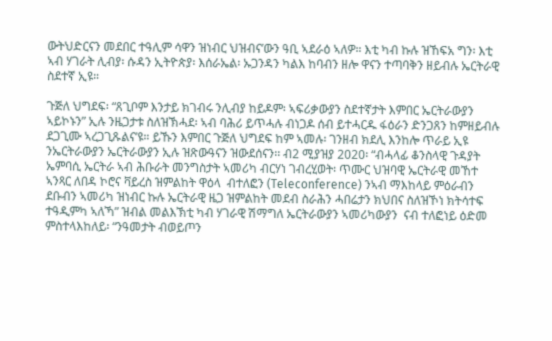ውትህድርናን መደበር ተዓሊም ሳዋን ዝነብር ህዝብና’ውን ዓቢ ኣደራዕ ኣለዎ። እቲ ካብ ኩሉ ዝኸፍአ ግን፡ እቲ ኣብ ሃገራት ሊብያ፡ ሱዳን ኢትዮጵያ፡ እሰራኤል፡ ኡጋንዳን ካልእ ከባብን ዘሎ ዋናን ተጣባቅን ዘይብሉ ኤርትራዊ ስደተኛ ኢዩ።

ጉጅለ ህግደፍ፡ “ጸጊቦም እንታይ ክገብሩ ንሊብያ ከይዶም፡ ኣፍሪቃውያን ስደተኛታት እምበር ኤርትራውያን ኣይኮኑን” ኢሉ ንዜጋታቱ ስለዝኽሓደ፡ ኣብ ባሕሪ ይጥሓሉ ብነጋዶ ሰብ ይተሓርዱ ፋዕራን ድንጋጸን ከምዘይብሉ ደጋጊሙ ኣረጋጊጹልና’ዩ። ይኹን እምበር ጉጅለ ህግደፍ ከም ኣመሉ፡ ገንዘብ ክደሊ እንከሎ ጥራይ ኢዩ ንኤርትራውያን ኤርትራውያን ኢሉ ዝጽውዓናን ዝውደሰናን፡፡ ብ2 ሚያዝያ 2020፡ “ብሓላፊ ቆንስላዊ ጉዳያት ኤምባሲ ኤርትራ ኣብ ሕቡራት መንግስታት ኣመሪካ ብርሃነ ገብረሂወት፡ ጥሙር ህዝባዊ ኤርትራዊ መኸተ ኣንጻር ለበዳ ኮሮና ቫይረስ ዝምልከት ዋዕላ  ብተለፎን (Teleconference) ንኣብ ማእከላይ ምዕራብን ደቡብን ኣመሪካ ዝነብር ኩሉ ኤርትራዊ ዜጋ ዝምልከት መደብ ስራሕን ሓበሬታን ክህበና ስለዝኾነ ክትሳተፍ ተዓዲምካ ኣለኻ” ዝብል መልእኽቲ ካብ ሃገራዊ ሽማግለ ኤርትራውያን ኣመሪካውያን  ናብ ተለፎነይ ዕድመ ምስተላእከለይ፡ “ንዓመታት ብወይጦን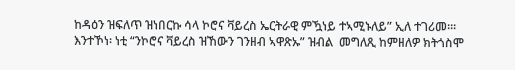ከዳዕን ዝፍለጥ ዝነበርኩ ሳላ ኮሮና ቫይረስ ኤርትራዊ ምዃነይ ተኣሚኑለይ” ኢለ ተገሪመ።፡ እንተኾነ፡ ነቲ “ንኮሮና ቫይረስ ዝኸውን ገንዘብ ኣዋጽኡ” ዝብል  መግለጺ ከምዘለዎ ክትጎስሞ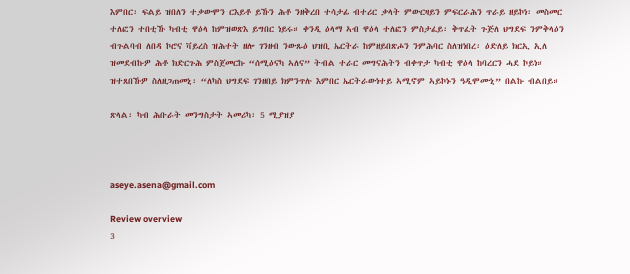እምበር፡ ፍልይ ዝበለን ተቃውሞን ርእይቶ ይኹን ሕቶ ንዘቅረበ ተሳታፊ ብተሪር ቃላት ምውርዛይን ምፍርራሕን ጥራይ ዘይኮነ፡ መስመር ተለፎን ተበቲኹ ካብቲ ዋዕላ ከምዝወጽእ ይግበር ነይሩ። ቀንዲ ዕላማ ኣብ ዋዕላ ተለፎን ምስታፈይ፡ ቅጥፈት ጉጅለ ህግደፍ ንምቅላዕን ብጉልባብ ለበዳ ኮሮና ቫይረስ ዝሕተት ዘሎ ገንዘብ ንውጹዕ ህዝቢ ኤርትራ ከምዘይበጽሖን ንምሕባር ስለዝነበረ፡ ዕድለይ ክርኢ ኢለ ዝመደብኩዎ ሕቶ ክድርጉሕ ምስጀመርኩ “ሰሚዕናካ ኣለና” ትብል ተራር መግናሕትን ብቀጥታ ካብቲ ዋዕላ ከባረርን ሓደ ኮይነ። ዝተጸበኹዎ ስለዘጋጠመኒ፡ “ለካስ ህግደፍ ገንዘበይ ክምንጥሉ እምበር ኤርትራውነተይ ኣሚኖም ኣይኮኑን ዓዲሞሙኒ” በልኩ ብልበይ።

ጽላል፡ ካብ ሕቡራት መንግስታት ኣመሪካ፡ 5 ሚያዝያ



aseye.asena@gmail.com

Review overview
3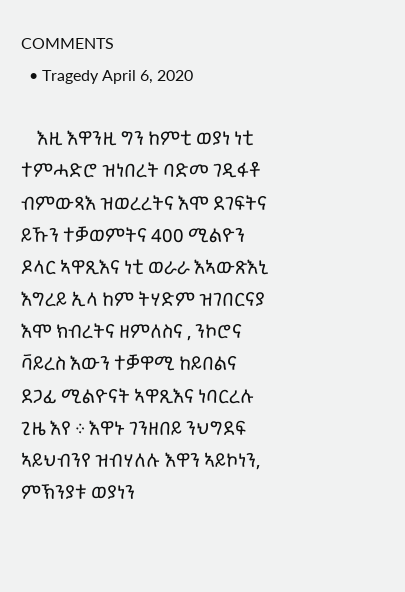COMMENTS
  • Tragedy April 6, 2020

    እዚ እዋንዚ ግን ከምቲ ወያነ ነቲ ተምሓድሮ ዝነበረት ባድመ ገዲፋቶ ብምውጻእ ዝወረረትና እሞ ደገፍትና ይኹን ተቓወምትና 400 ሚልዮን ዶላር ኣዋጺእና ነቲ ወራራ እኣውጽእኒ እግረይ ኢላ ከም ትሃድም ዝገበርናያ እሞ ክብረትና ዘምለስና , ንኮሮና ቫይረስ እውን ተቓዋሚ ከይበልና ደጋፊ ሚልዮናት ኣዋጺእና ነባርረሉ ጊዜ እየ ፠ እዋኑ ገንዘበይ ንህግደፍ ኣይህብንየ ዝብሃለሉ እዋን ኣይኮነን, ምኽንያቱ ወያነን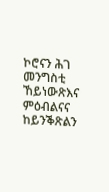ኮሮናን ሕገ መንግስቲ ኸይነውጽእና ምዕብልናና ከይንቕጽልን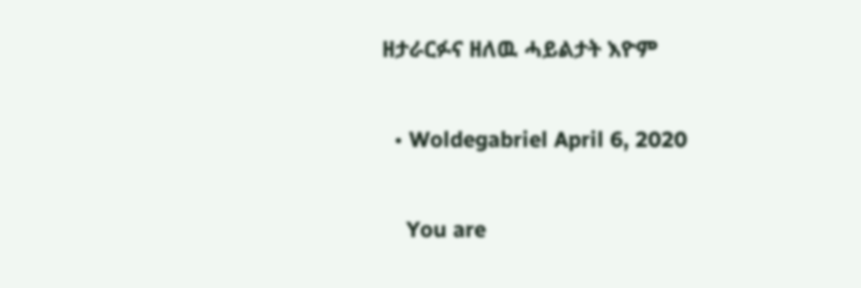ዘታራርፉና ዘለዉ ሓይልታት እዮም

  • Woldegabriel April 6, 2020

    You are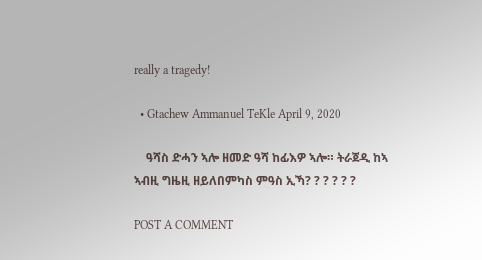really a tragedy!

  • Gtachew Ammanuel TeKle April 9, 2020

    ዓሻስ ድሓን ኣሎ ዘመድ ዓሻ ከፊእዎ ኣሎ። ትራጀዲ ከኣ ኣብዚ ግዜዚ ዘይለበምካስ ምዓስ ኢኻ? ? ? ? ? ?

POST A COMMENT